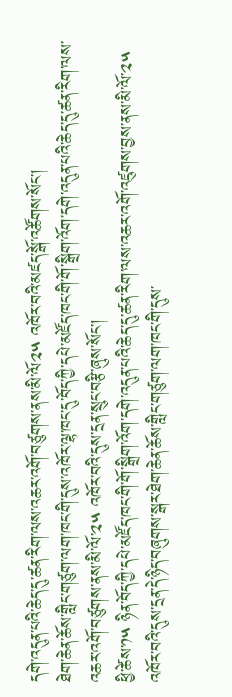དགེ་འདུན་པའི་ཆེད་དུ་ཚན་རིག་ལས་འཆར་འགོ་བཙུགས་ནས་མི་ལོ༢༥ འཁོར་བའི་མཛད་སྒོ་འཚོགས་སོང་།
ཐེག་ཆེན་ཆོས་གླིང་གཙུག་ལག་ཁང་གི་དུས་འཁོར་ལྷ་ཁང་དུ་བོད་ཀྱི་དཔེ་མཛོད་ཁང་གི་གོ་སྒྲིག་འོག་དགེ་འདུན་པའི་ཆེད་དུ་ཚན་རིག་ལས་འཆར་འགོ་བཙུགས་ནས་མི་ལོ་༢༥ འཁོར་བའི་དུས་དྲན་སྲུང་བརྩི་ཞུས་སོང་།
ཕྱི་ཚེས་༡༥ ཉིན་བོད་ཀྱི་དཔེ་མཛོད་ཁང་གི་གོ་སྒྲིག་འོག་དགེ་འདུན་པའི་ཆེད་དུ་ཚན་རིག་ལས་འཆར་འགོ་འཛུགས་བྱས་ནས་མི་ལོ་༢༥ འཁོར་བའི་དུས་དྲན་དེ་ཉིད་བཞུགས་སྒར་ཐེག་ཆེན་ཆོས་གླིང་གཙུག་ལག་ཁང་གི་དུས་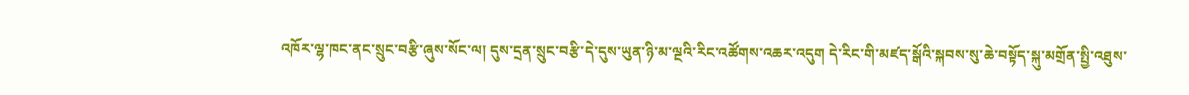འཁོར་ལྷ་ཁང་ནང་སྲུང་བརྩི་ཞུས་སོང་ལ། དུས་དྲན་སྲུང་བརྩི་དེ་དུས་ཡུན་ཉི་མ་ལྔའི་རིང་འཚོགས་འཆར་འདུག དེ་རིང་གི་མཛད་སྒོའི་སྐབས་སུ་ཆེ་བསྟོད་སྐུ་མགྲོན་སྤྱི་འཐུས་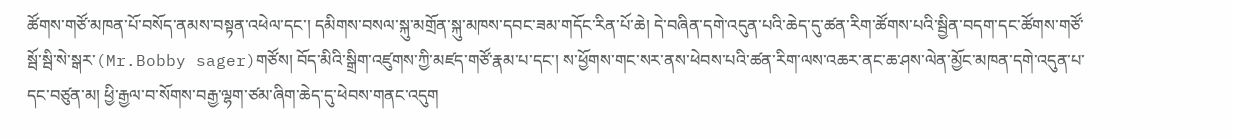ཚོགས་གཙོ་མཁན་པོ་བསོད་ནམས་བསྟན་འཕེལ་དང་། དམིགས་བསལ་སྐུ་མགྲོན་སྐུ་མཁས་དབང་ཟམ་གདོང་རིན་པོ་ཆེ། དེ་བཞིན་དགེ་འདུན་པའི་ཆེད་དུ་ཚན་རིག་ཚོགས་པའི་སྦྱིན་བདག་དང་ཚོགས་གཙོ་སྦོ་སྦི་སེ་སྒར་(Mr.Bobby sager)གཙོས། བོད་མིའི་སྒྲིག་འཛུགས་ཀྱི་མཛད་གཙོ་རྣམ་པ་དང་། ས་ཕྱོགས་གང་སར་ནས་ཕེབས་པའི་ཚན་རིག་ལས་འཆར་ནང་ཆ་ཤས་ལེན་མྱོང་མཁན་དགེ་འདུན་པ་དང་བཙུན་མ། ཕྱི་རྒྱལ་བ་སོགས་བརྒྱ་ལྷག་ཙམ་ཞིག་ཆེད་དུ་ཕེབས་གནང་འདུག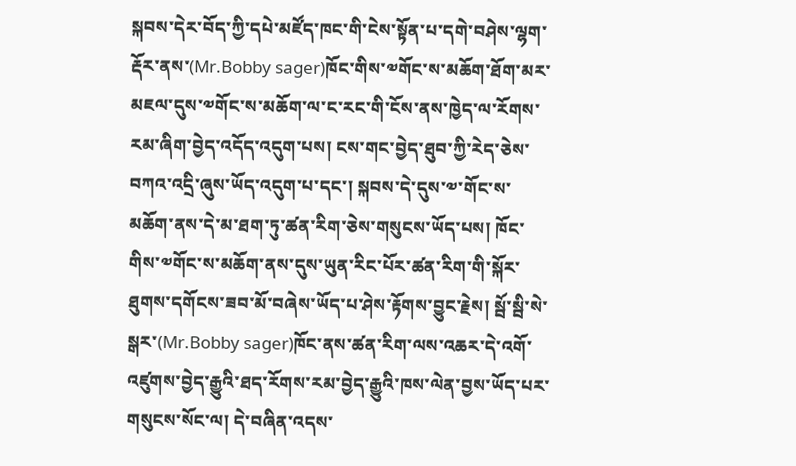སྐབས་དེར་བོད་ཀྱི་དཔེ་མཛོད་ཁང་གི་ངེས་སྟོན་པ་དགེ་བཤེས་ལྷག་རྡོར་ནས་(Mr.Bobby sager)ཁོང་གིས་༧གོང་ས་མཆོག་ཐོག་མར་མཇལ་དུས་༧གོང་ས་མཆོག་ལ་ང་རང་གི་ངོས་ནས་ཁྱེད་ལ་རོགས་རམ་ཞིག་བྱེད་འདོད་འདུག་པས། ངས་གང་བྱེད་ཐུབ་ཀྱི་རེད་ཅེས་བཀའ་འདྲི་ཞུས་ཡོད་འདུག་པ་དང་། སྐབས་དེ་དུས་༧་གོང་ས་མཆོག་ནས་དེ་མ་ཐག་ཏུ་ཚན་རིག་ཅེས་གསུངས་ཡོད་པས། ཁོང་གིས་༧གོང་ས་མཆོག་ནས་དུས་ཡུན་རིང་པོར་ཚན་རིག་གི་སྐོར་ཐུགས་དགོངས་ཟབ་མོ་བཞེས་ཡོད་པ་ཤེས་རྟོགས་བྱུང་རྗེས། སྦོ་སྦི་སེ་སྒར་(Mr.Bobby sager)ཁོང་ནས་ཚན་རིག་ལས་འཆར་དེ་འགོ་འཛུགས་བྱེད་རྒྱུའི་ཐད་རོགས་རམ་བྱེད་རྒྱུའི་ཁས་ལེན་བྱས་ཡོད་པར་གསུངས་སོང་ལ། དེ་བཞིན་འདས་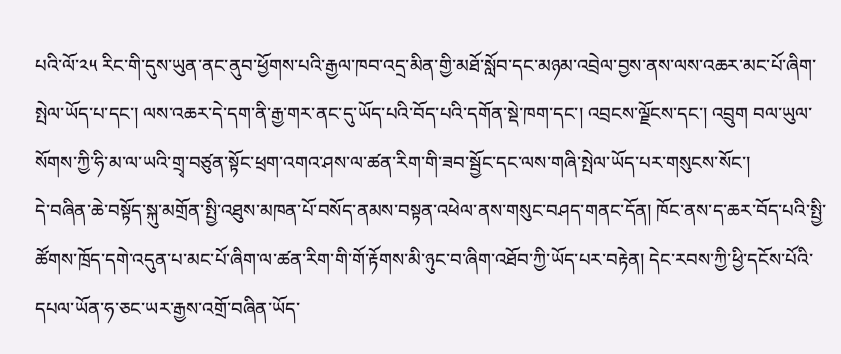པའི་ལོ་༢༥ རིང་གི་དུས་ཡུན་ནང་ནུབ་ཕྱོགས་པའི་རྒྱལ་ཁབ་འདྲ་མིན་གྱི་མཐོ་སློབ་དང་མཉམ་འབྲེལ་བྱས་ནས་ལས་འཆར་མང་པོ་ཞིག་སྤེལ་ཡོད་པ་དང་། ལས་འཆར་དེ་དག་ནི་རྒྱ་གར་ནང་དུ་ཡོད་པའི་བོད་པའི་དགོན་སྡེ་ཁག་དང་། འབྲངས་ལྗོངས་དང་། འབྲུག བལ་ཡུལ་སོགས་ཀྱི་ཧི་མ་ལ་ཡའི་གྲྭ་བཙུན་སྟོང་ཕྲག་འགའ་ཤས་ལ་ཚན་རིག་གི་ཟབ་སྦྱོང་དང་ལས་གཞི་སྤེལ་ཡོད་པར་གསུངས་སོང་།
དེ་བཞིན་ཆེ་བསྟོད་སྐུ་མགྲོན་སྤྱི་འཐུས་མཁན་པོ་བསོད་ནམས་བསྟན་འཕེལ་ནས་གསུང་བཤད་གནང་དོན། ཁོང་ནས་ད་ཆར་བོད་པའི་སྤྱི་ཚོགས་ཁྲོད་དགེ་འདུན་པ་མང་པོ་ཞིག་ལ་ཚན་རིག་གི་གོ་རྟོགས་མི་ཉུང་བ་ཞིག་འཐོབ་ཀྱི་ཡོད་པར་བརྟེན། དེང་རབས་ཀྱི་ཕྱི་དངོས་པོའི་དཔལ་ཡོན་ཧ་ཅང་ཡར་རྒྱས་འགྲོ་བཞིན་ཡོད་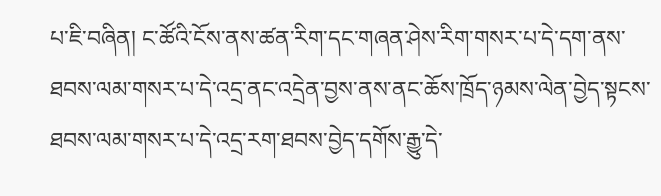པ་ཇི་བཞིན། ང་ཚོའི་ངོས་ནས་ཚན་རིག་དང་གཞན་ཤེས་རིག་གསར་པ་དེ་དག་ནས་ཐབས་ལམ་གསར་པ་དེ་འདྲ་ནང་འདྲེན་བྱས་ནས་ནང་ཆོས་ཁྲོད་ཉམས་ལེན་བྱེད་སྟངས་ཐབས་ལམ་གསར་པ་དེ་འདྲ་རག་ཐབས་བྱེད་དགོས་རྒྱུ་དེ་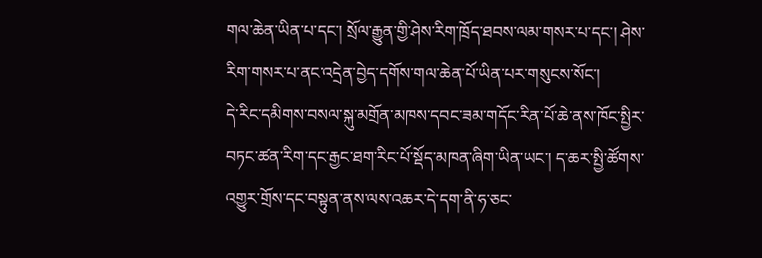གལ་ཆེན་ཡིན་པ་དང་། སྲོལ་རྒྱུན་གྱི་ཤེས་རིག་ཁྲོད་ཐབས་ལམ་གསར་པ་དང་། ཤེས་རིག་གསར་པ་ནང་འདྲེན་བྱེད་དགོས་གལ་ཆེན་པོ་ཡིན་པར་གསུངས་སོང་།
དེ་རིང་དམིགས་བསལ་སྐུ་མགྲོན་མཁས་དབང་ཟམ་གདོང་རིན་པོ་ཆེ་ནས་ཁོང་སྤྱིར་བཏང་ཚན་རིག་དང་རྒྱང་ཐག་རིང་པོ་སྡོད་མཁན་ཞིག་ཡིན་ཡང་། ད་ཆར་སྤྱི་ཚོགས་འགྱུར་གྲོས་དང་བསྟུན་ནས་ལས་འཆར་དེ་དག་ནི་ཧ་ཅང་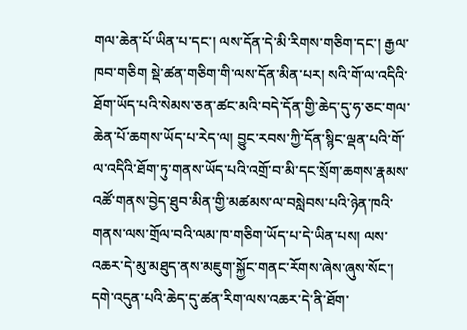གལ་ཆེན་པོ་ཡིན་པ་དང་། ལས་དོན་དེ་མི་རིགས་གཅིག་དང་། རྒྱལ་ཁབ་གཅིག སྡེ་ཚན་གཅིག་གི་ལས་དོན་མིན་པར། སའི་གོ་ལ་འདིའི་ཐོག་ཡོད་པའི་སེམས་ཅན་ཚང་མའི་བདེ་དོན་གྱི་ཆེད་དུ་ཧ་ཅང་གལ་ཆེན་པོ་ཆགས་ཡོད་པ་རེད་ལ། བྱུང་རབས་ཀྱི་དོན་སྙིང་ལྡན་པའི་གོ་ལ་འདིའི་ཐོག་ཏུ་གནས་ཡོད་པའི་འགྲོ་བ་མི་དང་སྲོག་ཆགས་རྣམས་འཚོ་གནས་བྱེད་ཐུབ་མིན་གྱི་མཚམས་ལ་བསླེབས་པའི་ཉེན་ཁའི་གནས་ལས་གྲོལ་བའི་ལམ་ཁ་གཅིག་ཡོད་པ་དེ་ཡིན་པས། ལས་འཆར་དེ་མུ་མཐུད་ནས་མཇུག་སྐྱོང་གནང་རོགས་ཞེས་ཞུས་སོང་།
དགེ་འདུན་པའི་ཆེད་དུ་ཚན་རིག་ལས་འཆར་དེ་ནི་ཐོག་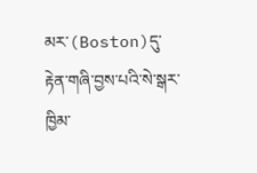མར་(Boston)དུ་རྟེན་གཞི་བྱས་པའི་སེ་སྒར་ཁྱིམ་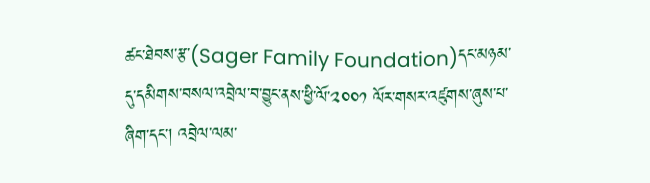ཚང་ཐེབས་རྩ་(Sager Family Foundation)དང་མཉམ་དུ་དམིགས་བསལ་འབྲེལ་བ་བྱུང་ནས་ཕྱི་ལོ་༢༠༠༡ ལོར་གསར་འཛུགས་ཞུས་པ་ཞིག་དང་། འབྲེལ་ལམ་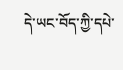དེ་ཡང་བོད་ཀྱི་དཔེ་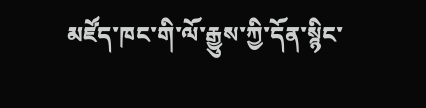མཛོད་ཁང་གི་ལོ་རྒྱུས་ཀྱི་དོན་སྙིང་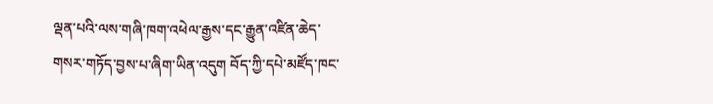ལྡན་པའི་ལས་གཞི་ཁག་འཕེལ་རྒྱས་དང་རྒྱུན་འཛིན་ཆེད་གསར་གཏོད་བྱས་པ་ཞིག་ཡིན་འདུག བོད་ཀྱི་དཔེ་མཛོད་ཁང་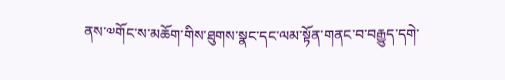ནས་༧གོང་ས་མཆོག་གིས་ཐུགས་སྣང་དང་ལམ་སྟོན་གནང་བ་བརྒྱུད་དགེ་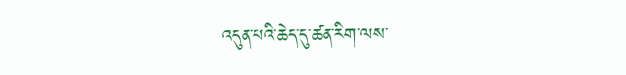འདུན་པའི་ཆེད་དུ་ཚན་རིག་ལས་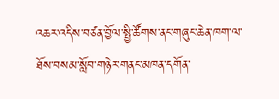འཆར་འདིས་བཙན་བྱོལ་སྤྱི་ཚོགས་ནང་གཞུང་ཆེན་ཁག་ལ་ཐོས་བསམ་སློབ་གཉེར་གནང་མཁན་དགོན་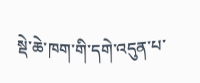སྡེ་ཆེ་ཁག་གི་དགེ་འདུན་པ་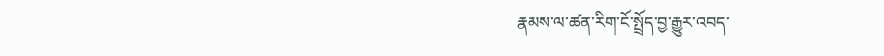རྣམས་ལ་ཚན་རིག་ངོ་སྤྲོད་བྱ་རྒྱུར་འབད་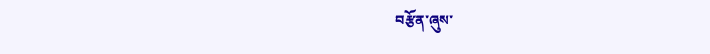བརྩོན་ཞུས་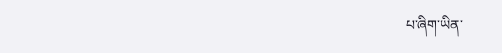པ་ཞིག་ཡིན་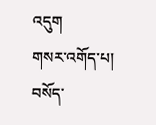འདུག
གསར་འགོད་པ། བསོད་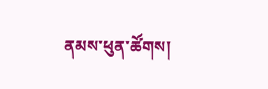ནམས་ཕུན་ཚོགས།